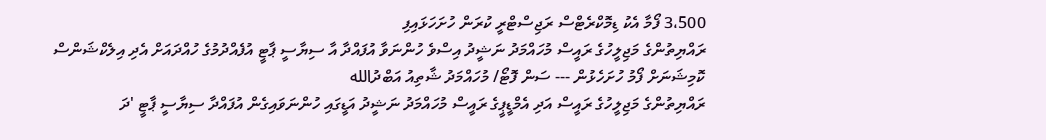3،500 ފޯމާ އެކު ޑިމޮކްރެޓްސް ރަޖިސްޓްރީ ކުރަން ހުށަހަޅައިފި
ރައްޔިތުންގެ މަޖިލީހުގެ ރައީސް މުހައްމަދު ނަޝީދު އިސްވެ ހުންނަވާ އުފައްދާ އާ ސިޔާސީ ޕާޓީ އުފެއްދުމުގެ ހުއްދައަށް އެދި އިލެކްޝަންސް ކޮމިޝަނަށް ފޯމު ހުށަހެޅުން --- ސަން ފޮޓޯ/ މުހައްމަދު ޝާތިއު އަބްދުالله
ރައްޔިތުންގެ މަޖިލީހުގެ ރައީސް އަދި އެމްޑީޕީގެ ރައީސް މުހައްމަދު ނަޝީދު އަޑީގައި ހުންނަވައިގެން އުފައްދާ ސިޔާސީ ޕާޓީ 'ދަ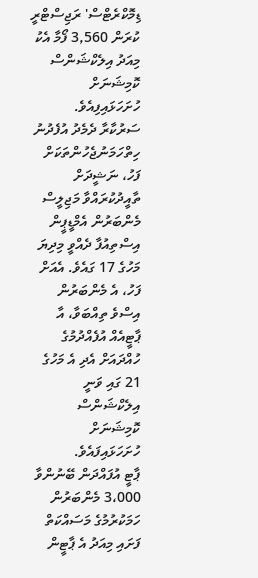ޑިމޮކްރެޓްސް' ރަޖިސްޓްރީ ކުރަން 3,560 ފޯމާ އެކު މިއަދު އިލެކްޝަންސް ކޮމިޝަނަށް ހުށަހަޅައިފިއެވެ.
ސަރުކާރާ ދެމެދު އުފެދުނު ހިތްހަމަނުޖެހުންތަކަށް ފަހު، ނަޝީދަށް ތާއީދުކުރައްވާ މަޖިލީސް މެންބަރުން އެމްޑީޕީން އިސްތިއުފާ ދެއްވީ މިދިޔަ މަހުގެ 17 ގައެވެ. އެއަށް ފަހު، އެ މެންބަރުން އިސްވެ ތިއްބަވާ، އާ ޕާޓީއެއް އުފެއްދުމުގެ ހުއްދައަށް އެދި އެ މަހުގެ 21 ގައި ވަނީ އިލެކްޝަންސް ކޮމިޝަނަށް ހުށަހަޅައިފައެވެ.
ޕާޓީ އުފައްދަން ބޭނުންވާ 3،000 މެންބަރުން ހަމަކުރުމުގެ މަސައްކަތް ފަށައި މިއަދު އެ ޕާޓީން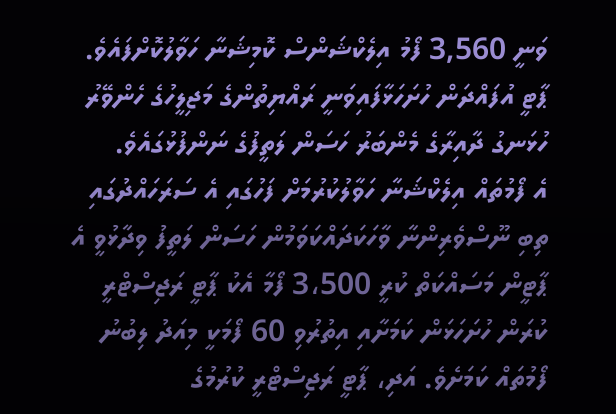ވަނީ 3,560 ފޯމު އިލެކްޝަންސް ކޮމިޝަނާ ހަވާލުކޮށްފައެވެ. ޕާޓީ އުފައްދަން ހުށަހަޅާފައިވަނީ ރައްޔިތުންގެ މަޖިލީހުގެ ހެންވޭރު ހުޅަނގު ދާއިރާގެ މެންބަރު ހަސަން ލަތީފުގެ ނަންފުޅުގައެވެ.
އެ ފޯމުތައް އިލެކްޝަނާ ހަވާލުކުރުމަށް ފަހުގައި އެ ސަރަހައްދުގައި ތިބި ނޫސްވެރިންނާ ވާހަކަދައްކަވަމުން ހަސަން ލަތީފު ވިދާޅުވީ އެ ޕާޓީން މަސައްކަތް ކުރީ 3،500 ފޯމާ އެކު ޕާޓީ ރަޖިސްޓްރީ ކުރަން ހުށަހަޅަން ކަމަށާއި އިތުރުވި 60 ފޯމަކީ މިއަދު ލިބުނު ފޯމުތައް ކަމަށެވެ. އަދި، ޕާޓީ ރަޖިސްޓްރީ ކުރުމުގެ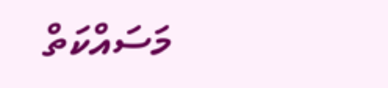މަސައްކަތް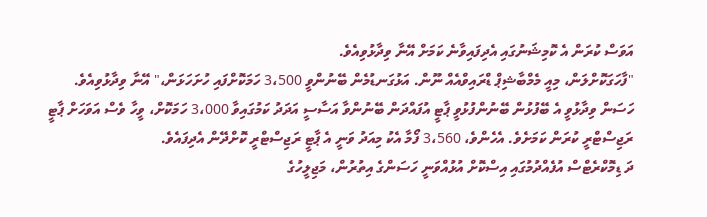އަވަސް ކުރަން އެ ކޮމިޝަނުގައި އެދިފައިވާނެ ކަމަށް އޭނާ ވިދާޅުވިއެވެ.
"ފާހަގަކޮށްލަން، މިއީ މެމްބާޝިޕް ޑްރައިވްއެއް ނޫން. އަޅުގަނޑުމެން ބޭނުންވީ 3،500 ހަމަކޮށްފައި ހުށަހަޅަން،" އޭނާ ވިދާޅުވިއެވެ.
ހަސަން ވިދާޅުވީ އެ ބޭފުޅުން ބޭނުންފުޅުވީ ޕާޓީ އުފައްދަން ބޭނުންވާ އަސާސީ އަދަދު ކަމުގައިވާ 3،000 ހަމަކޮށް، ވީހާ ވެސް އަވަހަށް ޕާޓީ ރަޖިސްޓްރީ ކުރަން ކަމަށެވެ. އެހެންވެ، 3،560 ފޯމާ އެކު މިއަދު ވަނީ އެ ޕާޓީ ރަޖިސްޓްރީ ކޮށްދޭން އެދިފައެވެ.
ދަ ޑިމޮކްރެޓްސް އުފެއްދުމުގައި އިސްކޮށް އުޅުއްވަނީ ހަސަންގެ އިތުރުން، މަޖިލީހުގެ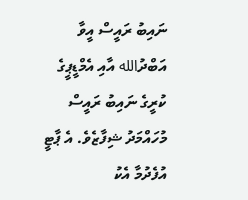ނައިބު ރައީސް އީވާ އަބްދުالله އާއި އެމްޑީޕީގެ ކުރީގެ ނައިބު ރައީސް މުހައްމަދު ޝިފާޒެވެ. އެ ޕާޓީ އުފެދުމާ އެކު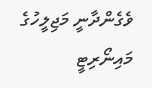ވެގެންދާނީ މަޖިލީހުގެ މައިނޯރިޓީ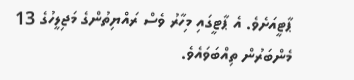ޕާޓީއަށެވެ. އެ ޕާޓީގައި މިހާރު ވެސް ރައްޔިތުންގެ މަޖިލީހުގެ 13 މެންބަރުން ތިއްބަވައެވެ.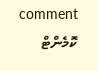comment ކޮމެންޓް